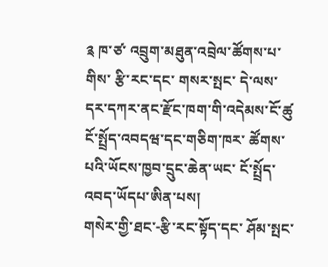༉ ཁ་ཙ་ འབྲུག་མཐུན་འབྲེལ་ཚོགས་པ་གིས་ རྩི་རང་དང་ གསར་སྤང་ དེ་ལས་ དར་དཀར་ནང་རྫོང་ཁག་གི་འདེམས་ངོ་ཚུ ངོ་སྤྲོད་འབདཝ་དང་གཅིག་ཁར་ ཚོགས་པའི་ཡོངས་ཁྱབ་དྲུང་ཆེན་ཡང་ ངོ་སྤྲོད་འབད་ཡོདཔ་ཨིན་པས།
གསེར་གྱི་ཐང་-རྩི་རང་སྟོད་དང་ ཤོམ་སྤང་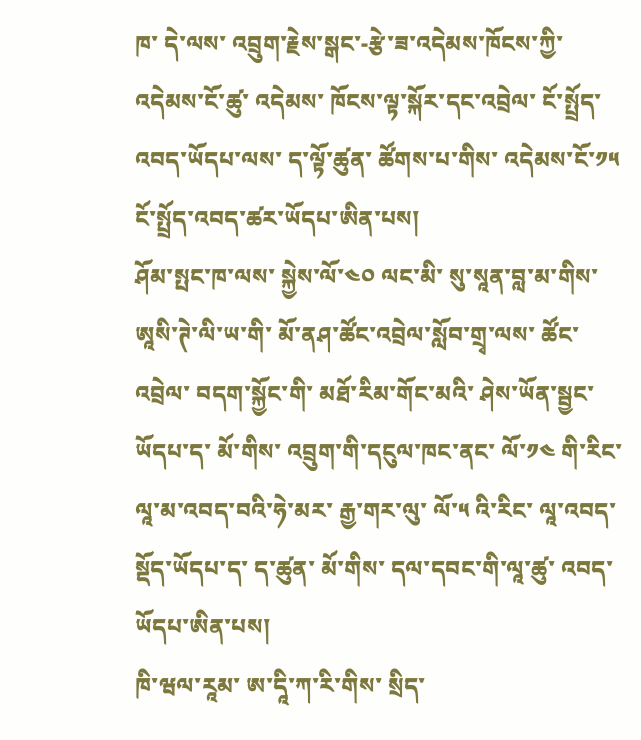ཁ་ དེ་ལས་ འབྲུག་རྗེས་སྒང་-རྩེ་ཟ་འདེམས་ཁོངས་ཀྱི་ འདེམས་ངོ་ཚུ་ འདེམས་ ཁོངས་ལྟ་སྐོར་དང་འབྲེལ་ ངོ་སྤྲོད་འབད་ཡོདཔ་ལས་ ད་ལྟོ་ཚུན་ ཚོགས་པ་གིས་ འདེམས་ངོ་༡༥ ངོ་སྤྲོད་འབད་ཚར་ཡོདཔ་ཨིན་པས།
ཤོམ་སྤང་ཁ་ལས་ སྐྱེས་ལོ་༤༠ ལང་མི་ སུ་སཱན་བླ་མ་གིས་ ཨཱསི་ཊེ་ལི་ཡ་གི་ མོ་ནཤ་ཚོང་འབྲེལ་སློབ་གྲྭ་ལས་ ཚོང་འབྲེལ་ བདག་སྐྱོང་གི་ མཐོ་རིམ་གོང་མའི་ ཤེས་ཡོན་སྦྱང་ཡོདཔ་ད་ མོ་གིས་ འབྲུག་གི་དངུལ་ཁང་ནང་ ལོ་༡༤ གི་རིང་ ལཱ་མ་འབད་བའི་ཧེ་མར་ རྒྱ་གར་ལུ་ ལོ་༥ འི་རིང་ ལཱ་འབད་སྡོད་ཡོདཔ་ད་ ད་ཚུན་ མོ་གིས་ དལ་དབང་གི་ལཱ་ཚུ་ འབད་ཡོདཔ་ཨིན་པས།
ཁི་ཝལ་རཱམ་ ཨ་དཱི་ཀ་རི་གིས་ སྲིད་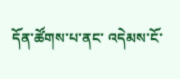དོན་ཚོགས་པ་ནང་ འདེམས་ངོ་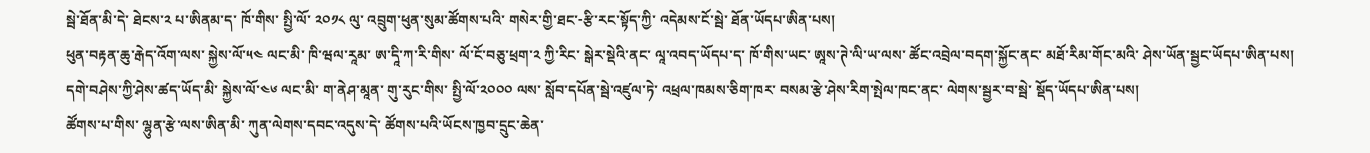སྦེ་ཐོན་མི་དེ་ ཐེངས་༢ པ་ཨིནམ་ད་ ཁོ་གིས་ སྤྱི་ལོ་ ༢༠༡༨ ལུ་ འབྲུག་ཕུན་སུམ་ཚོགས་པའི་ གསེར་གྱི་ཐང་-རྩི་རང་སྟོད་ཀྱི་ འདེམས་ངོ་སྦེ་ ཐོན་ཡོདཔ་ཨིན་པས།
ཕུན་བརྟན་ཆུ་རྒེད་འོག་ལས་ སྐྱེས་ལོ་༥༤ ལང་མི་ ཁི་ཝལ་རཱམ་ ཨ་དཱི་ཀ་རི་གིས་ ལོ་ངོ་བཅུ་ཕྲག་༢ ཀྱི་རིང་ སྒེར་སྡེའི་ནང་ ལཱ་འབད་ཡོདཔ་ད་ ཁོ་གིས་ཡང་ ཨཱས་ཊེ་ལི་ཡ་ལས་ ཚོང་འབྲེལ་བདག་སྐྱོང་ནང་ མཐོ་རིམ་གོང་མའི་ ཤེས་ཡོན་སྦྱང་ཡོདཔ་ཨིན་པས།
དགེ་བཤེས་ཀྱི་ཤེས་ཚད་ཡོད་མི་ སྐྱེས་ལོ་༤༦ ལང་མི་ ག་ནེཤ་མཱན་ གུ་རུང་གིས་ སྤྱི་ལོ་༢༠༠༠ ལས་ སློབ་དཔོན་སྦེ་འཛུལ་ཏེ་ འཕྲལ་ཁམས་ཅིག་ཁར་ བསམ་རྩེ་ཤེས་རིག་སྤེལ་ཁང་ནང་ ལེགས་སྦྱར་བ་སྦེ་ སྡོད་ཡོདཔ་ཨིན་པས།
ཚོགས་པ་གིས་ ལྷུན་རྩེ་ལས་ཨིན་མི་ ཀུན་ལེགས་དབང་འདུས་དེ་ ཚོགས་པའི་ཡོངས་ཁྱབ་དྲུང་ཆེན་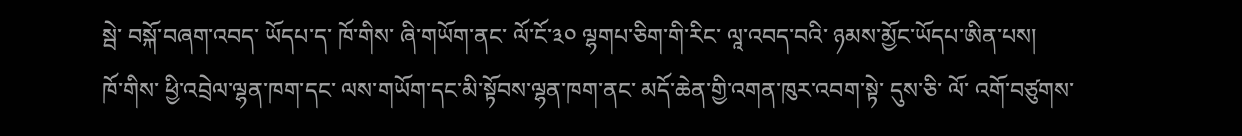སྦེ་ བསྐོ་བཞག་འབད་ ཡོདཔ་ད་ ཁོ་གིས་ ཞི་གཡོག་ནང་ ལོ་ངོ་༣༠ ལྷགཔ་ཅིག་གི་རིང་ ལཱ་འབད་བའི་ ཉམས་མྱོང་ཡོདཔ་ཨིན་པས།
ཁོ་གིས་ ཕྱི་འབྲེལ་ལྷན་ཁག་དང་ ལས་གཡོག་དང་མི་སྟོབས་ལྷན་ཁག་ནང་ མདོ་ཆེན་གྱི་འགན་ཁུར་འབག་སྟེ་ དུས་ཅི་ ལོ་ འགོ་བཙུགས་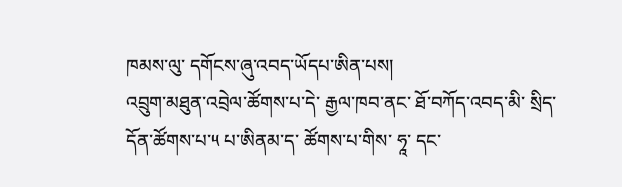ཁམས་ལུ་ དགོངས་ཞུ་འབད་ཡོདཔ་ཨིན་པས།
འབྲུག་མཐུན་འབྲེལ་ཚོགས་པ་དེ་ རྒྱལ་ཁབ་ནང་ ཐོ་བཀོད་འབད་མི་ སྲིད་དོན་ཚོགས་པ་༥ པ་ཨིནམ་ད་ ཚོགས་པ་གིས་ ཧཱ་ དང་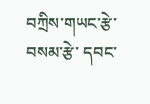བཀྲིས་གཡང་རྩེ་ བསམ་རྩེ་ དབང་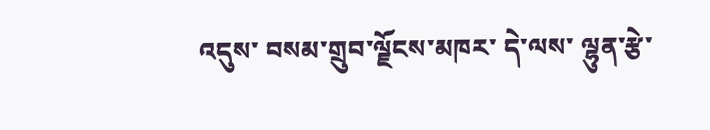འདུས་ བསམ་གྲུབ་ལྗོངས་མཁར་ དེ་ལས་ ལྷུན་རྩེ་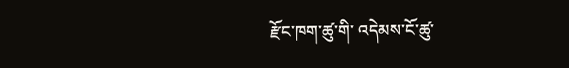རྫོང་ཁག་ཚུ་གི་ འདེམས་ངོ་ཚུ་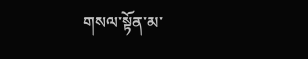གསལ་སྟོན་མ་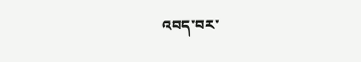འབད་བར་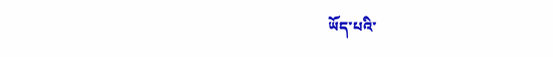ཡོད་པའི་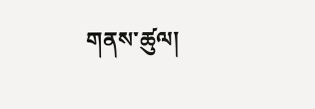གནས་ཚུལ།